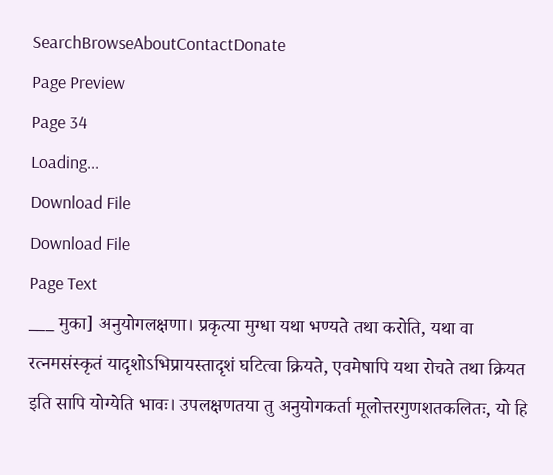SearchBrowseAboutContactDonate
Page Preview
Page 34
Loading...
Download File
Download File
Page Text
___ मुका] अनुयोगलक्षणा। प्रकृत्या मुग्धा यथा भण्यते तथा करोति, यथा वा रत्नमसंस्कृतं यादृशोऽभिप्रायस्तादृशं घटित्वा क्रियते, एवमेषापि यथा रोचते तथा क्रियत इति सापि योग्येति भावः। उपलक्षणतया तु अनुयोगकर्ता मूलोत्तरगुणशतकलितः, यो हि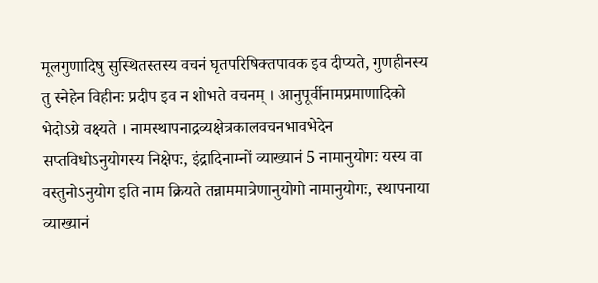मूलगुणादिषु सुस्थितस्तस्य वचनं घृतपरिषिक्तपावक इव दीप्यते, गुणहीनस्य तु स्नेहेन विहीनः प्रदीप इव न शोभते वचनम् । आनुपूर्वीनामप्रमाणादिको भेदोऽग्रे वक्ष्यते । नामस्थापनाद्रव्यक्षेत्रकालवचनभावभेदेन सप्तविधोऽनुयोगस्य निक्षेपः, इंद्रादिनाम्नों व्याख्यानं 5 नामानुयोगः यस्य वा वस्तुनोऽनुयोग इति नाम क्रियते तन्नाममात्रेणानुयोगो नामानुयोगः, स्थापनाया व्याख्यानं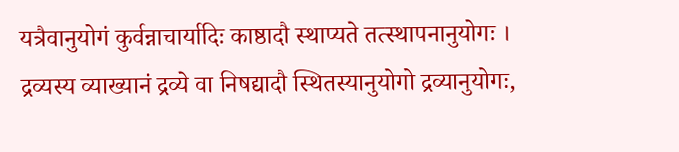यत्रैवानुयोगं कुर्वन्नाचार्यादिः काष्ठादौ स्थाप्यते तत्स्थापनानुयोगः । द्रव्यस्य व्याख्यानं द्रव्ये वा निषद्यादौ स्थितस्यानुयोगो द्रव्यानुयोगः,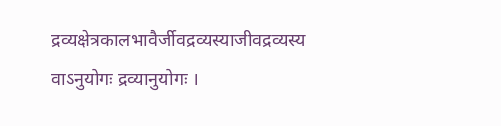द्रव्यक्षेत्रकालभावैर्जीवद्रव्यस्याजीवद्रव्यस्य वाऽनुयोगः द्रव्यानुयोगः ।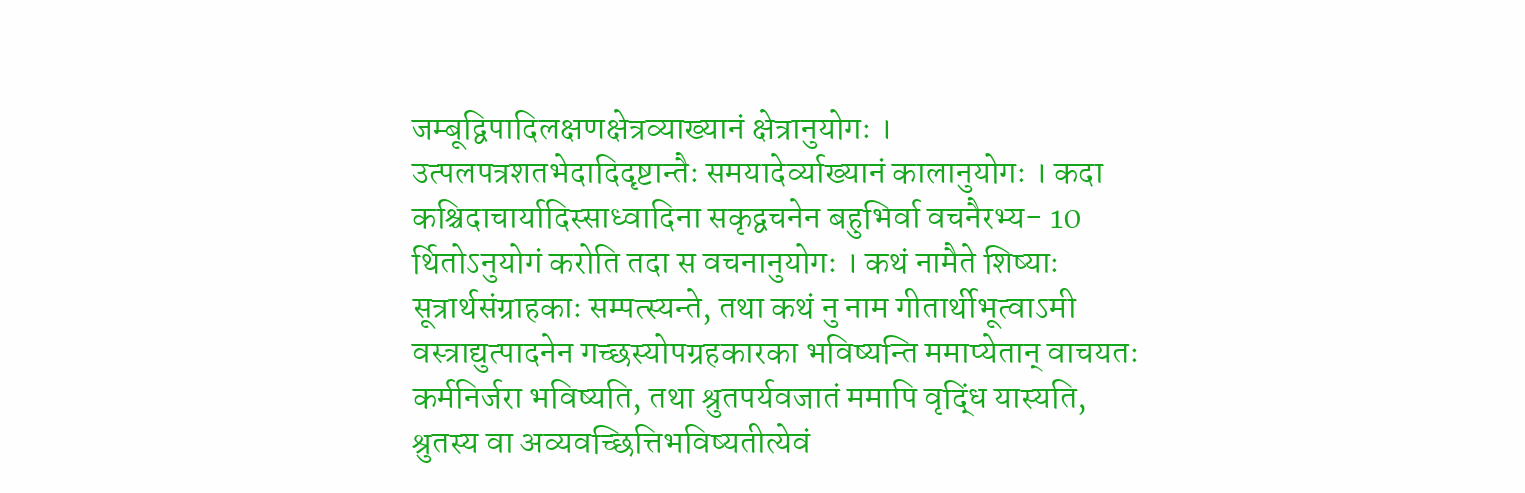जम्बूद्विपादिलक्षणक्षेत्रव्याख्यानं क्षेत्रानुयोगः । उत्पलपत्रशतभेदादिदृष्टान्तैः समयादेर्व्याख्यानं कालानुयोगः । कदा कश्चिदाचार्यादिस्साध्वादिना सकृद्वचनेन बहुभिर्वा वचनैरभ्य- 10 र्थितोऽनुयोगं करोति तदा स वचनानुयोगः । कथं नामैते शिष्याः सूत्रार्थसंग्राहकाः सम्पत्स्यन्ते, तथा कथं नु नाम गीतार्थीभूत्वाऽमी वस्त्राद्युत्पादनेन गच्छस्योपग्रहकारका भविष्यन्ति ममाप्येतान् वाचयतः कर्मनिर्जरा भविष्यति, तथा श्रुतपर्यवजातं ममापि वृद्धिं यास्यति, श्रुतस्य वा अव्यवच्छित्तिभविष्यतीत्येवं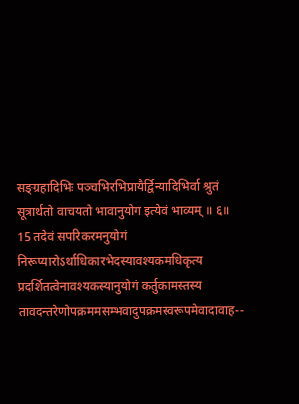सङ्ग्रहादिभिः पञ्चभिरभिप्रायैर्द्विन्यादिभिर्वा श्रुतं सूत्रार्थतो वाचयतो भावानुयोग इत्येवं भाव्यम् ॥ ६॥ 15 तदेवं सपरिकरमनुयोगं निरूप्यारोऽर्थाधिकारभेदस्यावश्यकमधिकृत्य प्रदर्शितत्वेनावश्यकस्यानुयोगं कर्तुकामस्तस्य तावदन्तरेणोपक्रममसम्भवादुपक्रमस्वरूपमेवादावाह--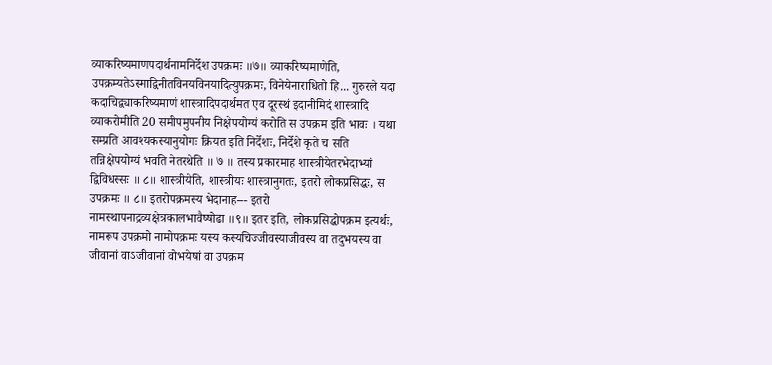व्याकरिष्यमाणपदार्थनामनिर्देश उपक्रमः ॥७॥ व्याकरिष्यमाणेति, उपक्रम्यतेऽस्माद्विनीतविनयविनयादित्युपक्रमः, विनेयेनाराधितो हि... गुरुरले यदा कदाचिद्व्याकरिष्यमाणं शास्त्रादिपदार्थमत एव दूरस्थं इदानीमिदं शास्त्रादि व्याकरोमीति 20 समीपमुपनीय निक्षेपयोग्यं करोति स उपक्रम इति भावः । यथा सम्प्रति आवश्यकस्यानुयोगः क्रियत इति निर्देशः, निर्देशे कृते च सति तन्निक्षेपयोग्यं भवति नेतरथेति ॥ ७ ॥ तस्य प्रकारमाह शास्त्रीयेतरभेदाभ्यां द्विविधस्सः ॥ ८॥ शास्त्रीयेति, शास्त्रीयः शास्त्रानुगतः, इतरो लोकप्रसिद्धः, स उपक्रमः ॥ ८॥ इतरोपक्रमस्य भेदानाह--- इतरो नामस्थापनाद्रव्यक्षेत्रकालभावैष्षोढा ॥९॥ इतर इति, लोकप्रसिद्धोपक्रम इत्यर्थः, नामरूप उपक्रमो नामोपक्रमः यस्य कस्यचिज्जीवस्याजीवस्य वा तदुभयस्य वा जीवानां वाऽजीवानां वोभयेषां वा उपक्रम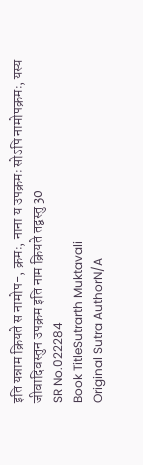इति यन्नाम क्रियते स नामोप-, क्रमः, नाना य उपक्रमः सोऽपि नामोपक्रमः, यस्य जीवादिवस्तुन उपक्रम इति नाम क्रियते तद्वस्तु 30
SR No.022284
Book TitleSutrarth Muktavali
Original Sutra AuthorN/A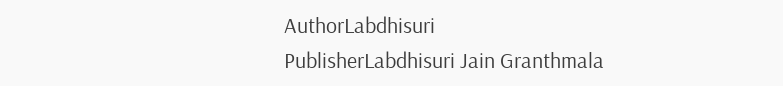AuthorLabdhisuri
PublisherLabdhisuri Jain Granthmala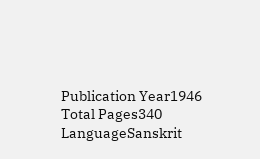Publication Year1946
Total Pages340
LanguageSanskrit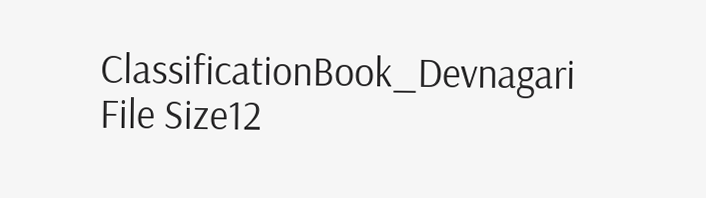ClassificationBook_Devnagari
File Size12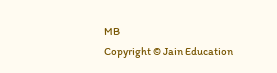MB
Copyright © Jain Education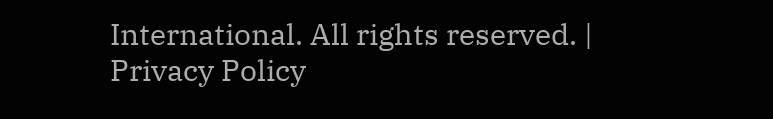International. All rights reserved. | Privacy Policy